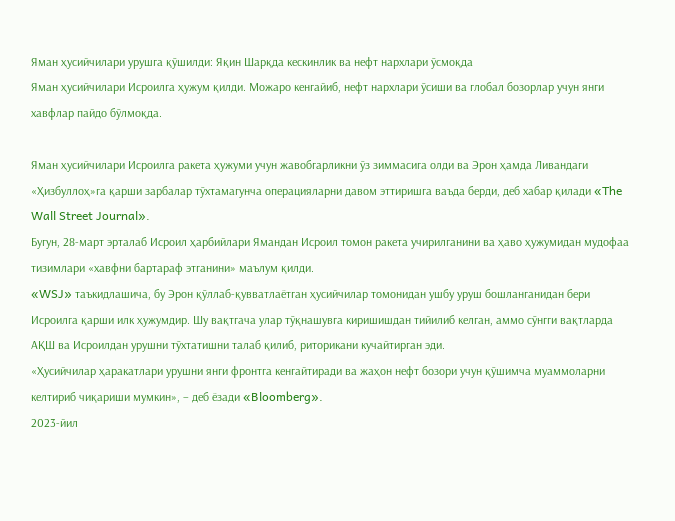Яман ҳусийчилари урушга қўшилди: Яқин Шарқда кескинлик ва нефт нархлари ўсмоқда
Яман ҳусийчилари Исроилга ҳужум қилди. Можаро кенгайиб, нефт нархлари ўсиши ва глобал бозорлар учун янги хавфлар пайдо бўлмоқда.

Яман ҳусийчилари Исроилга ракета ҳужуми учун жавобгарликни ўз зиммасига олди ва Эрон ҳамда Ливандаги «Ҳизбуллоҳ»га қарши зарбалар тўхтамагунча операцияларни давом эттиришга ваъда берди, деб хабар қилади «The Wall Street Journal».
Бугун, 28-март эрталаб Исроил ҳарбийлари Ямандан Исроил томон ракета учирилганини ва ҳаво ҳужумидан мудофаа тизимлари «хавфни бартараф этганини» маълум қилди.
«WSJ» таъкидлашича, бу Эрон қўллаб-қувватлаётган ҳусийчилар томонидан ушбу уруш бошланганидан бери Исроилга қарши илк ҳужумдир. Шу вақтгача улар тўқнашувга киришишдан тийилиб келган, аммо сўнгги вақтларда АҚШ ва Исроилдан урушни тўхтатишни талаб қилиб, риторикани кучайтирган эди.
«Ҳусийчилар ҳаракатлари урушни янги фронтга кенгайтиради ва жаҳон нефт бозори учун қўшимча муаммоларни келтириб чиқариши мумкин», – деб ёзади «Bloomberg».
2023-йил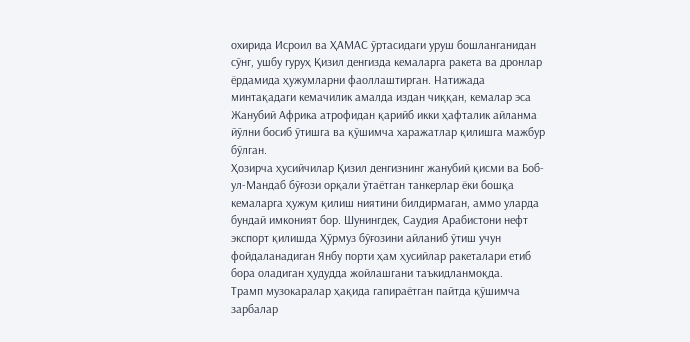охирида Исроил ва ҲАМАС ўртасидаги уруш бошланганидан сўнг, ушбу гуруҳ Қизил денгизда кемаларга ракета ва дронлар ёрдамида ҳужумларни фаоллаштирган. Натижада минтақадаги кемачилик амалда издан чиққан, кемалар эса Жанубий Африка атрофидан қарийб икки ҳафталик айланма йўлни босиб ўтишга ва қўшимча харажатлар қилишга мажбур бўлган.
Ҳозирча ҳусийчилар Қизил денгизнинг жанубий қисми ва Боб-ул-Мандаб бўғози орқали ўтаётган танкерлар ёки бошқа кемаларга ҳужум қилиш ниятини билдирмаган, аммо уларда бундай имконият бор. Шунингдек, Саудия Арабистони нефт экспорт қилишда Ҳўрмуз бўғозини айланиб ўтиш учун фойдаланадиган Янбу порти ҳам ҳусийлар ракеталари етиб бора оладиган ҳудудда жойлашгани таъкидланмоқда.
Трамп музокаралар ҳақида гапираётган пайтда қўшимча зарбалар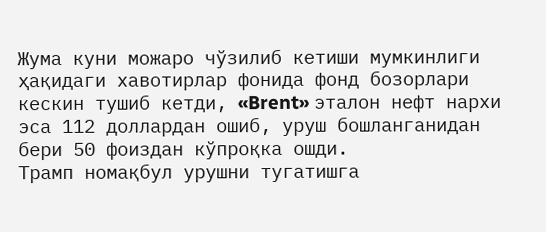Жума куни можаро чўзилиб кетиши мумкинлиги ҳақидаги хавотирлар фонида фонд бозорлари кескин тушиб кетди, «Brent» эталон нефт нархи эса 112 доллардан ошиб, уруш бошланганидан бери 50 фоиздан кўпроқка ошди.
Трамп номақбул урушни тугатишга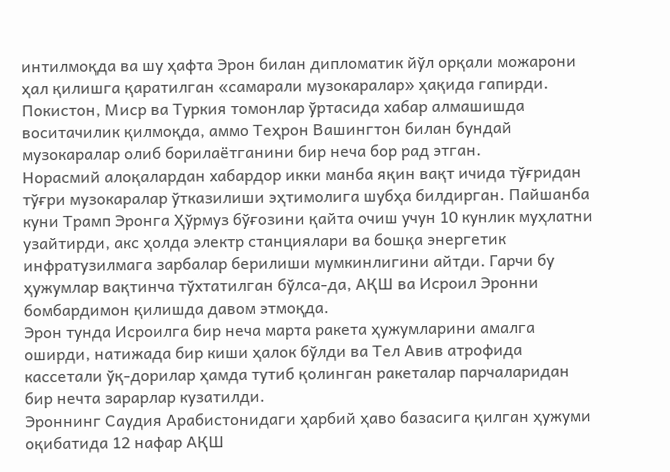интилмоқда ва шу ҳафта Эрон билан дипломатик йўл орқали можарони ҳал қилишга қаратилган «самарали музокаралар» ҳақида гапирди. Покистон, Миср ва Туркия томонлар ўртасида хабар алмашишда воситачилик қилмоқда, аммо Теҳрон Вашингтон билан бундай музокаралар олиб борилаётганини бир неча бор рад этган.
Норасмий алоқалардан хабардор икки манба яқин вақт ичида тўғридан тўғри музокаралар ўтказилиши эҳтимолига шубҳа билдирган. Пайшанба куни Трамп Эронга Ҳўрмуз бўғозини қайта очиш учун 10 кунлик муҳлатни узайтирди, акс ҳолда электр станциялари ва бошқа энергетик инфратузилмага зарбалар берилиши мумкинлигини айтди. Гарчи бу ҳужумлар вақтинча тўхтатилган бўлса-да, АҚШ ва Исроил Эронни бомбардимон қилишда давом этмоқда.
Эрон тунда Исроилга бир неча марта ракета ҳужумларини амалга оширди, натижада бир киши ҳалок бўлди ва Тел Авив атрофида кассетали ўқ-дорилар ҳамда тутиб қолинган ракеталар парчаларидан бир нечта зарарлар кузатилди.
Эроннинг Саудия Арабистонидаги ҳарбий ҳаво базасига қилган ҳужуми оқибатида 12 нафар АҚШ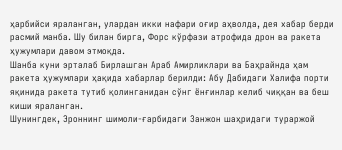ҳарбийси яраланган, улардан икки нафари оғир аҳволда, дея хабар берди расмий манба. Шу билан бирга, Форс кўрфази атрофида дрон ва ракета ҳужумлари давом этмоқда.
Шанба куни эрталаб Бирлашган Араб Амирликлари ва Баҳрайнда ҳам ракета ҳужумлари ҳақида хабарлар берилди: Абу Дабидаги Халифа порти яқинида ракета тутиб қолинганидан сўнг ёнғинлар келиб чиққан ва беш киши яраланган.
Шунингдек, Эроннинг шимоли-ғарбидаги Занжон шаҳридаги тураржой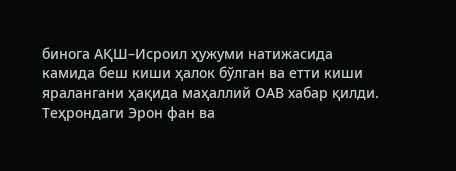бинога АҚШ–Исроил ҳужуми натижасида камида беш киши ҳалок бўлган ва етти киши яралангани ҳақида маҳаллий ОАВ хабар қилди. Теҳрондаги Эрон фан ва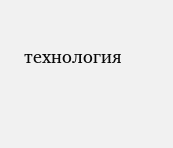технология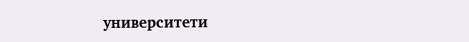университети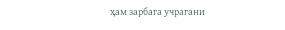ҳам зарбага учрагани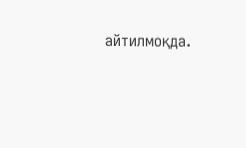айтилмоқда.